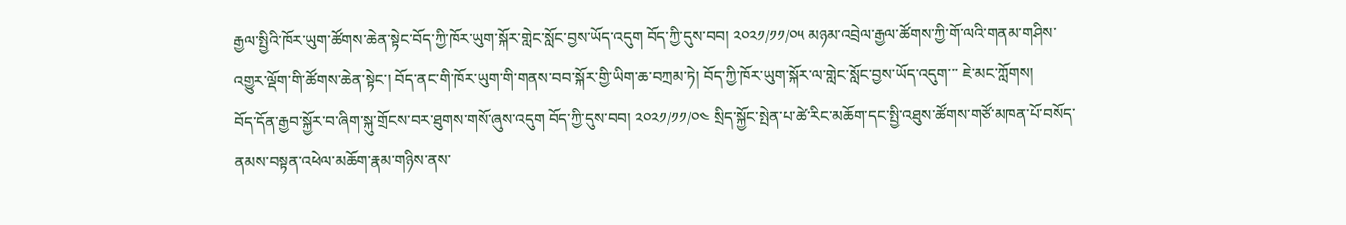རྒྱལ་སྤྱིའི་ཁོར་ཡུག་ཚོགས་ཆེན་སྟེང་བོད་ཀྱི་ཁོར་ཡུག་སྐོར་གླེང་སློང་བྱས་ཡོད་འདུག བོད་ཀྱི་དུས་བབ། ༢༠༢༡/༡༡/༠༥ མཉམ་འབྲེལ་རྒྱལ་ཚོགས་ཀྱི་གོ་ལའི་གནམ་གཤིས་འགྱུར་ལྡོག་གི་ཚོགས་ཆེན་སྟེང་། བོད་ནང་གི་ཁོར་ཡུག་གི་གནས་བབ་སྐོར་གྱི་ཡིག་ཆ་བཀྲམ་ཏེ། བོད་ཀྱི་ཁོར་ཡུག་སྐོར་ལ་གླེང་སློང་བྱས་ཡོད་འདུག་་་ ཇེ་མང་ཀློགས།
བོད་དོན་རྒྱབ་སྐྱོར་བ་ཞིག་སྐུ་གྲོངས་བར་ཐུགས་གསོ་ཞུས་འདུག བོད་ཀྱི་དུས་བབ། ༢༠༢༡/༡༡/༠༤ སྲིད་སྐྱོང་སྤེན་པ་ཚེ་རིང་མཆོག་དང་སྤྱི་འཐུས་ཚོགས་གཙོ་མཁན་པོ་བསོད་ནམས་བསྟན་འཕེལ་མཆོག་རྣམ་གཉིས་ནས་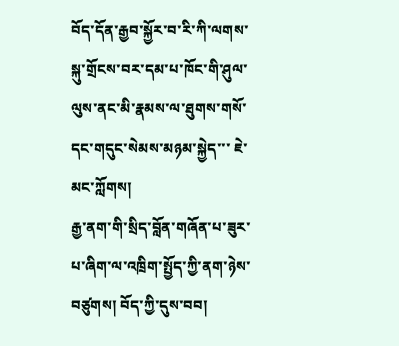བོད་དོན་རྒྱབ་སྐྱོར་བ་རི་ཀི་ལགས་སྐུ་གྲོངས་བར་དམ་པ་ཁོང་གི་ཤུལ་ལུས་ནང་མི་རྣམས་ལ་ཐུགས་གསོ་དང་གདུང་སེམས་མཉམ་སྐྱེད་་་ ཇེ་མང་ཀློགས།
རྒྱ་ནག་གི་སྲིད་བློན་གཞོན་པ་ཟུར་པ་ཞིག་ལ་འཁྲིག་སྤྱོད་ཀྱི་ནག་ཉེས་བཙུགས། བོད་ཀྱི་དུས་བབ།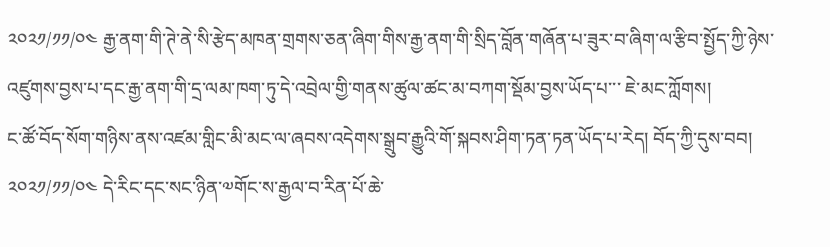༢༠༢༡/༡༡/༠༤ རྒྱ་ནག་གི་ཊེ་ནེ་སི་རྩེད་མཁན་གྲགས་ཅན་ཞིག་གིས་རྒྱ་ནག་གི་སྲིད་བློན་གཞོན་པ་ཟུར་བ་ཞིག་ལ་རྩིབ་སྤྱོད་ཀྱི་ཉེས་འཛུགས་བྱས་པ་དང་རྒྱ་ནག་གི་དྲ་ལམ་ཁག་ཏུ་དེ་འབྲེལ་གྱི་གནས་ཚུལ་ཚང་མ་བཀག་སྡོམ་བྱས་ཡོད་པ་་་ ཇེ་མང་ཀློགས།
ང་ཚོ་བོད་སོག་གཉིས་ནས་འཛམ་གླིང་མི་མང་ལ་ཞབས་འདེགས་སྒྲུབ་རྒྱུའི་གོ་སྐབས་ཤིག་ཏན་ཏན་ཡོད་པ་རེད། བོད་ཀྱི་དུས་བབ། ༢༠༢༡/༡༡/༠༤ དེ་རིང་དང་སང་ཉིན་༧གོང་ས་རྒྱལ་བ་རིན་པོ་ཆེ་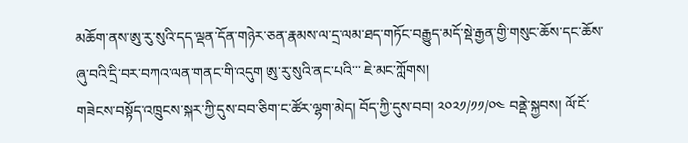མཆོག་ནས་ཨུ་རུ་སུའི་དད་ལྡན་དོན་གཉེར་ཅན་རྣམས་ལ་དྲ་ལམ་ཐད་གཏོང་བརྒྱུད་མདོ་སྡེ་རྒྱན་གྱི་གསུང་ཆོས་དང་ཆོས་ཞུ་བའི་དྲི་བར་བཀའ་ལན་གནང་གི་འདུག ཨུ་རུ་སུའི་ནང་པའི་་་ ཇེ་མང་ཀློགས།
གཟེངས་བསྟོད་འཁྲུངས་སྐར་ཀྱི་དུས་བབ་ཅིག་ང་ཚོར་ལྷག་མེད། བོད་ཀྱི་དུས་བབ། ༢༠༢༡/༡༡/༠༤ བནྡེ་སྐྱབས། ལོ་ངོ་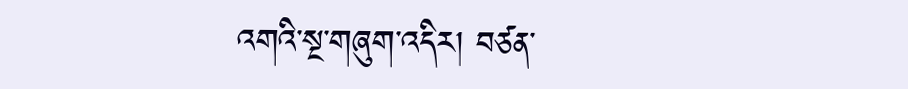འགའི་སྔ་གཞུག་འདིར། བཙན་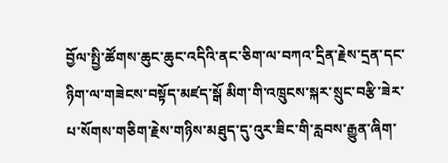བྱོལ་སྤྱི་ཚོགས་ཆུང་ཆུང་འདིའི་ནང་ཅིག་ལ་བཀའ་དྲིན་རྗེས་དྲན་དང་ཉིག་ལ་གཟེངས་བསྟོད་མཛད་སྒོ མིག་གི་འཁྲུངས་སྐར་སྲུང་བརྩི་ཟེར་པ་སོགས་གཅིག་རྗེས་གཉིས་མཐུད་དུ་འུར་ཟིང་གི་རླབས་རྒྱུན་ཞིག་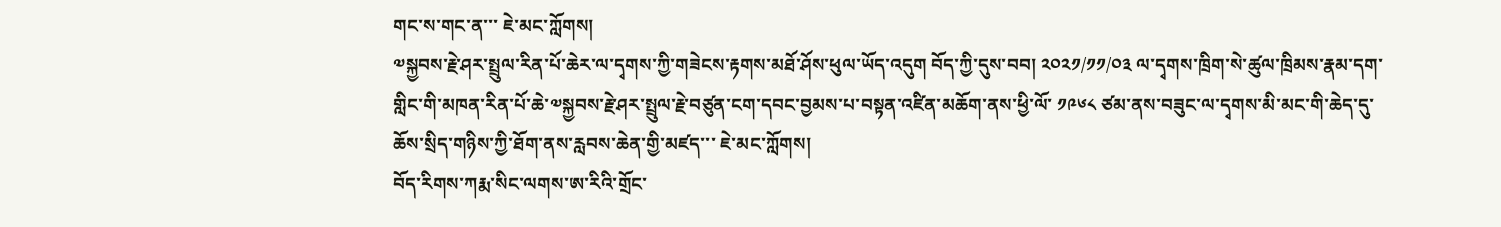གང་ས་གང་ན་་་ ཇེ་མང་ཀློགས།
༧སྐྱབས་རྗེ་ཤར་སྤྲུལ་རིན་པོ་ཆེར་ལ་དྭགས་ཀྱི་གཟེངས་རྟགས་མཐོ་ཤོས་ཕུལ་ཡོད་འདུག བོད་ཀྱི་དུས་བབ། ༢༠༢༡/༡༡/༠༣ ལ་དྭགས་ཁྲིག་སེ་ཚུལ་ཁྲིམས་རྣམ་དག་གླིང་གི་མཁན་རིན་པོ་ཆེ་༧སྐྱབས་རྗེ་ཤར་སྤྲུལ་རྗེ་བཙུན་ངག་དབང་བྱམས་པ་བསྟན་འཛིན་མཆོག་ནས་ཕྱི་ལོ་ ༡༩༦༨ ཙམ་ནས་བཟུང་ལ་དྭགས་མི་མང་གི་ཆེད་དུ་ཆོས་སྲིད་གཉིས་ཀྱི་ཐོག་ནས་རླབས་ཆེན་གྱི་མཛད་་་ ཇེ་མང་ཀློགས།
བོད་རིགས་ཀརྨ་སིང་ལགས་ཨ་རིའི་གྲོང་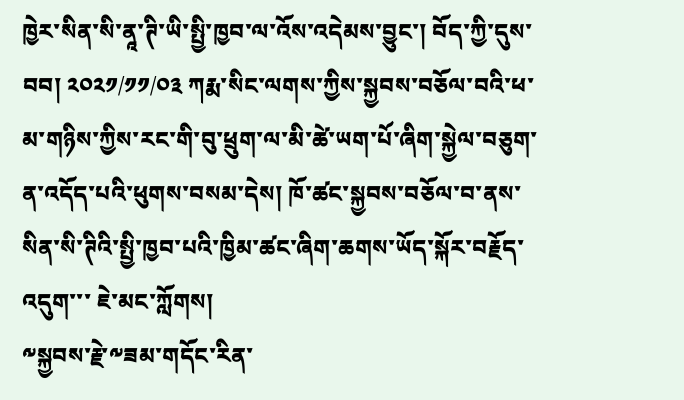ཁྱེར་སིན་སི་ནཱ་ཊི་ཡི་སྤྱི་ཁྱབ་ལ་འོས་འདེམས་བྱུང་། བོད་ཀྱི་དུས་བབ། ༢༠༢༡/༡༡/༠༣ ཀརྨ་སིང་ལགས་ཀྱིས་སྐྱབས་བཅོལ་བའི་ཕ་མ་གཉིས་ཀྱིས་རང་གི་བུ་ཕྲུག་ལ་མི་ཚེ་ཡག་པོ་ཞིག་སྐྱེལ་བཅུག་ན་འདོད་པའི་ཕུགས་བསམ་དེས། ཁོ་ཚང་སྐྱབས་བཅོལ་བ་ནས་སིན་སི་ཊིའི་སྤྱི་ཁྱབ་པའི་ཁྱིམ་ཚང་ཞིག་ཆགས་ཡོད་སྐོར་བརྗོད་འདུག་་་ ཇེ་མང་ཀློགས།
༸སྐྱབས་རྗེ་༸ཟམ་གདོང་རིན་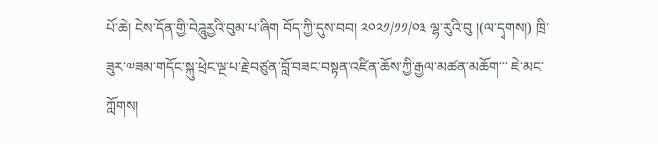པོ་ཆེ། ངེས་དོན་གྱི་བེཌཱུརྱའི་བུམ་པ་ཞིག བོད་ཀྱི་དུས་བབ། ༢༠༢༡/༡༡/༠༣ ལྷ་རུའི་བུ །(ལ་དྭགས།) ཁྲི་ཟུར་༧ཟམ་གདོང་སྐུ་ཕྲེང་ལྔ་པ་རྗེ་བཙུན་བློ་བཟང་བསྟན་འཛིན་ཆོས་ཀྱི་རྒྱལ་མཚན་མཆོག་་་ ཇེ་མང་ཀློགས།